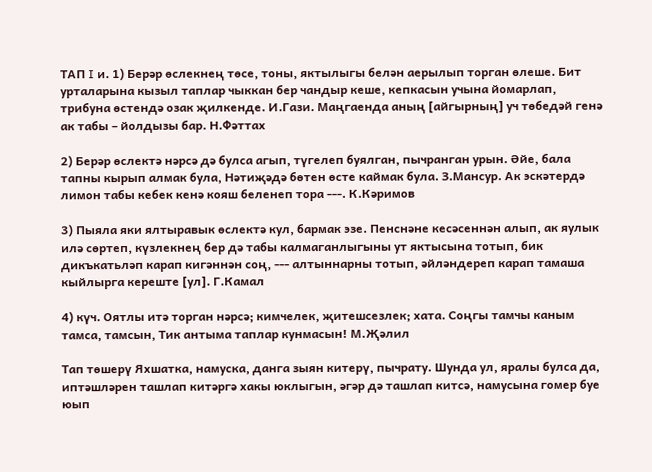ТАП I и. 1) Берәр өслекнең төсе, тоны, яктылыгы белән аерылып торган өлеше. Бит урталарына кызыл таплар чыккан бер чандыр кеше, кепкасын учына йомарлап, трибуна өстендә озак җилкенде. И.Гази. Маңгаенда аның [айгырның] уч төбедәй генә ак табы – йолдызы бар. Н.Фәттах

2) Берәр өслектә нәрсә дә булса агып, түгелеп буялган, пычранган урын. Әйе, бала тапны кырып алмак була, Нәтиҗәдә бөтен өсте каймак була. З.Мансур. Ак эскәтердә лимон табы кебек кенә кояш беленеп тора ---. К.Кәримов

3) Пыяла яки ялтыравык өслектә кул, бармак эзе. Пенснәне кесәсеннән алып, ак яулык илә сөртеп, күзлекнең бер дә табы калмаганлыгыны ут яктысына тотып, бик дикъкатьләп карап кигәннән соң, --- алтыннарны тотып, әйләндереп карап тамаша кыйлырга кереште [ул]. Г.Камал

4) күч. Оятлы итә торган нәрсә; кимчелек, җитешсезлек; хата. Соңгы тамчы каным тамса, тамсын, Тик антыма таплар кунмасын! М.Җәлил

Тап төшерү Яхшатка, намуска, данга зыян китерү, пычрату. Шунда ул, яралы булса да, иптәшләрен ташлап китәргә хакы юклыгын, әгәр дә ташлап китсә, намусына гомер буе юып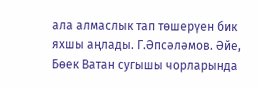ала алмаслык тап төшерүен бик яхшы аңлады. Г.Әпсәләмов. Әйе, Бөек Ватан сугышы чорларында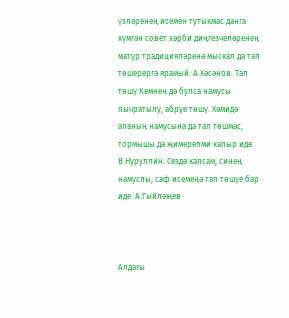үзләренең исемен тутыкмас данга күмгән совет хәрби диңгезчеләренең матур традицияләренә мыскал да тап төшерергә ярамый. А.Хәсәнов. Тап төшү Кемнең дә булса намусы пычратылу, абруе төшү. Хәмидә апаның намусына да тап төшмәс, тормышы да җимерелми калыр иде. В.Нуруллин. Сездә калсам, синең намуслы, саф исемеңә тап төшүе бар иде. А.Гыйләҗев



Алдагы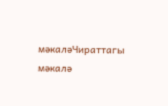мәкаләЧираттагы мәкалә